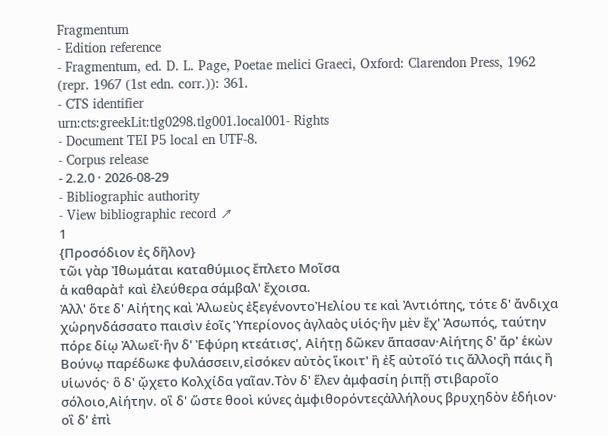Fragmentum
- Edition reference
- Fragmentum, ed. D. L. Page, Poetae melici Graeci, Oxford: Clarendon Press, 1962 (repr. 1967 (1st edn. corr.)): 361.
- CTS identifier
urn:cts:greekLit:tlg0298.tlg001.local001- Rights
- Document TEI P5 local en UTF-8.
- Corpus release
- 2.2.0 · 2026-08-29
- Bibliographic authority
- View bibliographic record ↗
1
{Προσόδιον ἐς δῆλον}
τῶι γὰρ Ἰθωμάται καταθύμιος ἔπλετο Μοῖσα
ἁ καθαρὰ† καὶ ἐλεύθερα σάμβαλ' ἔχοισα.
Ἀλλ' ὅτε δ' Αἰήτης καὶ Ἀλωεὺς ἐξεγένοντοἨελίου τε καὶ Ἀντιόπης, τότε δ' ἄνδιχα χώρηνδάσσατο παισὶν ἑοῖς Ὑπερίονος ἀγλαὸς υἱός·ἣν μὲν ἔχ' Ἀσωπός, ταύτην πόρε δίῳ Ἀλωεῖ·ἣν δ' Ἐφύρη κτεάτισς', Αἰήτῃ δῶκεν ἅπασαν·Αἰήτης δ' ἄρ' ἑκὼν Βούνῳ παρέδωκε φυλάσσειν,εἰσόκεν αὐτὸς ἵκοιτ' ἢ ἐξ αὐτοῖό τις ἄλλοςἢ πάις ἢ υἱωνός· ὃ δ' ᾤχετο Κολχίδα γαῖαν.Τὸν δ' ἕλεν ἀμφασίη ῥιπῇ στιβαροῖο σόλοιο,Αἰήτην. οἳ δ' ὥστε θοοὶ κύνες ἀμφιθορόντεςἀλλήλους βρυχηδὸν ἐδήιον· οἳ δ' ἐπὶ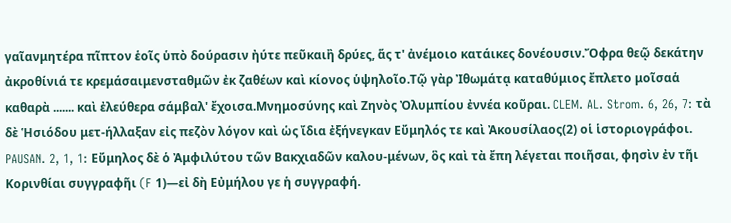γαῖανμητέρα πῖπτον ἑοῖς ὑπὸ δούρασιν ἠύτε πεῦκαιἢ δρύες, ἅς τ' ἀνέμοιο κατάικες δονέουσιν.Ὄφρα θεῷ δεκάτην ἀκροθίνιά τε κρεμάσαιμενσταθμῶν ἐκ ζαθέων καὶ κίονος ὑψηλοῖο.Τῷ γὰρ Ἰθωμάτᾳ καταθύμιος ἔπλετο μοῖσαἁ καθαρὰ ....... καὶ ἐλεύθερα σάμβαλ' ἔχοισα.Μνημοσύνης καὶ Ζηνὸς Ὀλυμπίου ἐννέα κοῦραι. CLEM. AL. Strom. 6, 26, 7: τὰ δὲ Ἡσιόδου μετ-ήλλαξαν εἰς πεζὸν λόγον καὶ ὡς ἴδια ἐξήνεγκαν Εὔμηλός τε καὶ Ἀκουσίλαος(2) οἱ ἱστοριογράφοι. PAUSAN. 2, 1, 1: Εὔμηλος δὲ ὁ Ἀμφιλύτου τῶν Βακχιαδῶν καλου-μένων, ὃς καὶ τὰ ἔπη λέγεται ποιῆσαι, φησὶν ἐν τῆι Κορινθίαι συγγραφῆι (F 1)—εἰ δὴ Εὐμήλου γε ἡ συγγραφή.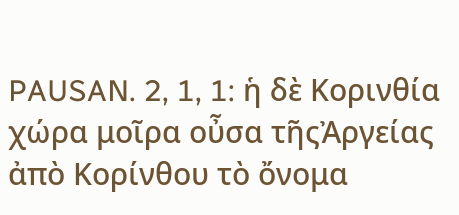PAUSAN. 2, 1, 1: ἡ δὲ Κορινθία χώρα μοῖρα οὖσα τῆςἈργείας ἀπὸ Κορίνθου τὸ ὄνομα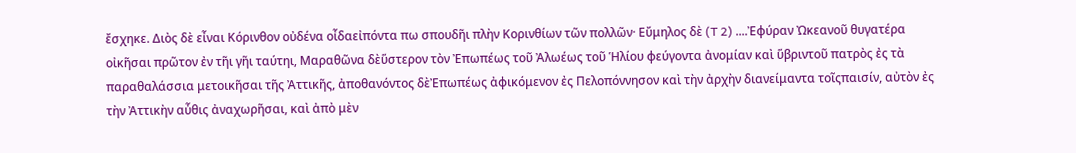ἔσχηκε. Διὸς δὲ εἶναι Κόρινθον οὐδένα οἶδαεἰπόντα πω σπουδῆι πλὴν Κορινθίων τῶν πολλῶν· Εὔμηλος δὲ (T 2) ....Ἐφύραν Ὠκεανοῦ θυγατέρα οἰκῆσαι πρῶτον ἐν τῆι γῆι ταύτηι, Μαραθῶνα δὲὕστερον τὸν Ἐπωπέως τοῦ Ἀλωέως τοῦ Ἡλίου φεύγοντα ἀνομίαν καὶ ὕβριντοῦ πατρὸς ἐς τὰ παραθαλάσσια μετοικῆσαι τῆς Ἀττικῆς, ἀποθανόντος δὲἘπωπέως ἀφικόμενον ἐς Πελοπόννησον καὶ τὴν ἀρχὴν διανείμαντα τοῖςπαισίν, αὐτὸν ἐς τὴν Ἀττικὴν αὖθις ἀναχωρῆσαι, καὶ ἀπὸ μὲν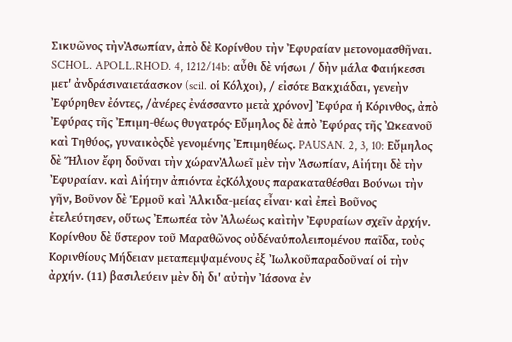Σικυῶνος τὴνἈσωπίαν, ἀπὸ δὲ Κορίνθου τὴν Ἐφυραίαν μετονομασθῆναι. SCHOL. APOLL.RHOD. 4, 1212/14b: αὖθι δὲ νήσωι / δὴν μάλα Φαιήκεσσι μετ' ἀνδράσιναιετάασκον (scil. οἱ Κόλχοι), / εἰσότε Βακχιάδαι, γενεὴν Ἐφύρηθεν ἐόντες, /ἀνέρες ἐνάσσαντο μετὰ χρόνον] Ἐφύρα ἡ Κόρινθος, ἀπὸ Ἐφύρας τῆς Ἐπιμη-θέως θυγατρός· Εὔμηλος δὲ ἀπὸ Ἐφύρας τῆς Ὠκεανοῦ καὶ Τηθύος, γυναικὸςδὲ γενομένης Ἐπιμηθέως. PAUSAN. 2, 3, 10: Εὔμηλος δὲ Ἥλιον ἔφη δοῦναι τὴν χώρανἈλωεῖ μὲν τὴν Ἀσωπίαν, Αἰήτηι δὲ τὴν Ἐφυραίαν. καὶ Αἰήτην ἀπιόντα ἐςΚόλχους παρακαταθέσθαι Βούνωι τὴν γῆν, Βοῦνον δὲ Ἑρμοῦ καὶ Ἀλκιδα-μείας εἶναι· καὶ ἐπεὶ Βοῦνος ἐτελεύτησεν, οὕτως Ἐπωπέα τὸν Ἀλωέως καὶτὴν Ἐφυραίων σχεῖν ἀρχήν. Κορίνθου δὲ ὕστερον τοῦ Μαραθῶνος οὐδέναὑπολειπομένου παῖδα, τοὺς Κορινθίους Μήδειαν μεταπεμψαμένους ἐξ Ἰωλκοῦπαραδοῦναί οἱ τὴν ἀρχήν. (11) βασιλεύειν μὲν δὴ δι' αὐτὴν Ἰάσονα ἐν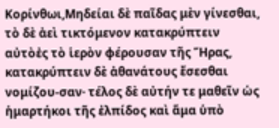Κορίνθωι,Μηδείαι δὲ παῖδας μὲν γίνεσθαι, τὸ δὲ ἀεὶ τικτόμενον κατακρύπτειν αὐτὸἐς τὸ ἱερὸν φέρουσαν τῆς Ἥρας, κατακρύπτειν δὲ ἀθανάτους ἔσεσθαι νομίζου-σαν· τέλος δὲ αὐτήν τε μαθεῖν ὡς ἡμαρτήκοι τῆς ἐλπίδος καὶ ἅμα ὑπὸ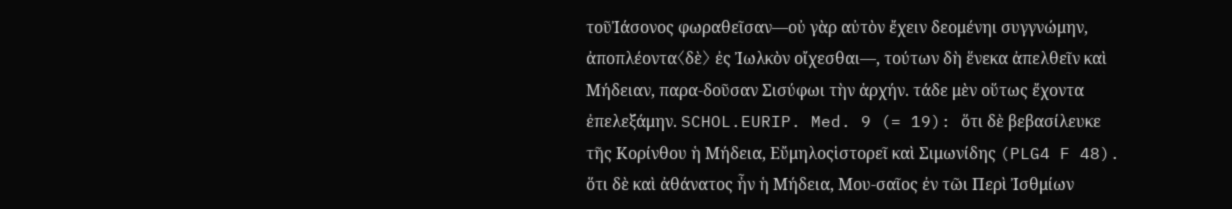τοῦἸάσονος φωραθεῖσαν—οὐ γὰρ αὐτὸν ἔχειν δεομένηι συγγνώμην, ἀποπλέοντα〈δὲ〉 ἐς Ἰωλκὸν οἴχεσθαι—, τούτων δὴ ἕνεκα ἀπελθεῖν καὶ Μήδειαν, παρα-δοῦσαν Σισύφωι τὴν ἀρχήν. τάδε μὲν οὕτως ἔχοντα ἐπελεξάμην. SCHOL.EURIP. Med. 9 (= 19): ὅτι δὲ βεβασίλευκε τῆς Κορίνθου ἡ Μήδεια, Εὔμηλοςἱστορεῖ καὶ Σιμωνίδης (PLG4 F 48). ὅτι δὲ καὶ ἀθάνατος ἦν ἡ Μήδεια, Μου-σαῖος ἐν τῶι Περὶ Ἰσθμίων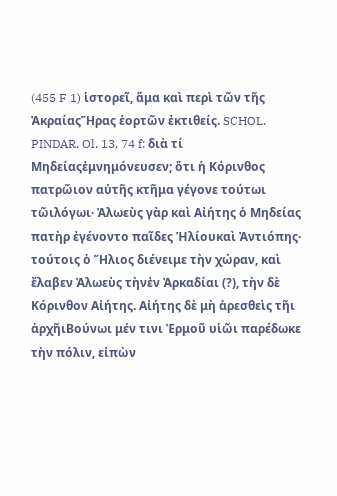(455 F 1) ἱστορεῖ, ἅμα καὶ περὶ τῶν τῆς ἈκραίαςἭρας ἑορτῶν ἐκτιθείς. SCHOL. PINDAR. Ol. 13, 74 f: διὰ τί Μηδείαςἐμνημόνευσεν; ὅτι ἡ Κόρινθος πατρῶιον αὐτῆς κτῆμα γέγονε τούτωι τῶιλόγωι· Ἀλωεὺς γὰρ καὶ Αἰήτης ὁ Μηδείας πατὴρ ἐγένοντο παῖδες Ἡλίουκαὶ Ἀντιόπης· τούτοις ὁ Ἥλιος διένειμε τὴν χώραν, καὶ ἔλαβεν Ἀλωεὺς τὴνἐν Ἀρκαδίαι (?), τὴν δὲ Κόρινθον Αἰήτης. Αἰήτης δὲ μὴ ἀρεσθεὶς τῆι ἀρχῆιΒούνωι μέν τινι Ἑρμοῦ υἱῶι παρέδωκε τὴν πόλιν, εἰπὼν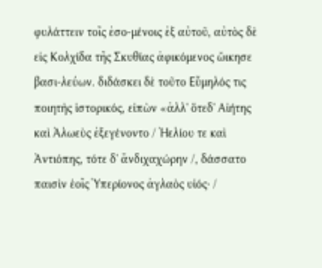φυλάττειν τοῖς ἐσο-μένοις ἐξ αὐτοῦ, αὐτὸς δὲ εἰς Κολχίδα τῆς Σκυθίας ἀφικόμενος ὤικησε βασι-λεύων. διδάσκει δὲ τοῦτο Εὔμηλός τις ποιητὴς ἱστορικός, εἰπὼν «ἀλλ' ὅτεδ' Αἰήτης καὶ Ἀλωεὺς ἐξεγένοντο / Ἠελίου τε καὶ Ἀντιόπης, τότε δ' ἄνδιχαχώρην /, δάσσατο παισὶν ἑοῖς Ὑπερίονος ἀγλαὸς υἱός· /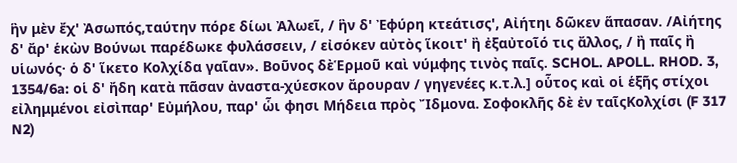ἣν μὲν ἔχ' Ἀσωπός,ταύτην πόρε δίωι Ἀλωεῖ, / ἣν δ' Ἐφύρη κτεάτισς', Αἰήτηι δῶκεν ἅπασαν. /Αἰήτης δ' ἄρ' ἑκὼν Βούνωι παρέδωκε φυλάσσειν, / εἰσόκεν αὐτὸς ἵκοιτ' ἢ ἐξαὐτοῖό τις ἄλλος, / ἢ παῖς ἢ υἱωνός· ὁ δ' ἵκετο Κολχίδα γαῖαν». Βοῦνος δὲἙρμοῦ καὶ νύμφης τινὸς παῖς. SCHOL. APOLL. RHOD. 3, 1354/6a: οἱ δ' ἤδη κατὰ πᾶσαν ἀναστα-χύεσκον ἄρουραν / γηγενέες κ.τ.λ.] οὗτος καὶ οἱ ἑξῆς στίχοι εἰλημμένοι εἰσὶπαρ' Εὐμήλου, παρ' ὧι φησι Μήδεια πρὸς Ἴδμονα. Σοφοκλῆς δὲ ἐν ταῖςΚολχίσι (F 317 N2)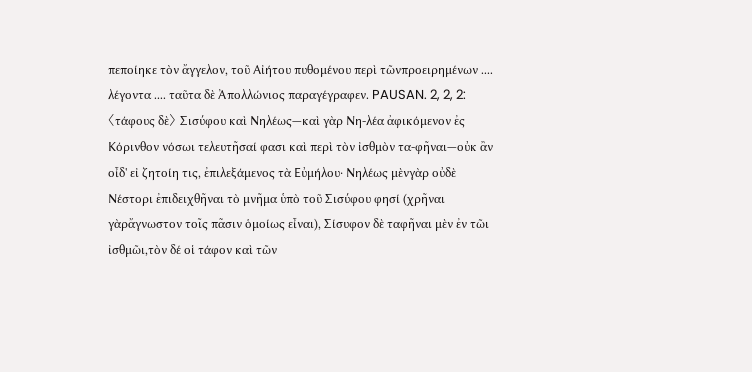πεποίηκε τὸν ἄγγελον, τοῦ Αἰήτου πυθομένου περὶ τῶνπροειρημένων .... λέγοντα .... ταῦτα δὲ Ἀπολλώνιος παραγέγραφεν. PAUSAN. 2, 2, 2: 〈τάφους δὲ〉 Σισύφου καὶ Νηλέως—καὶ γὰρ Νη-λέα ἀφικόμενον ἐς Κόρινθον νόσωι τελευτῆσαί φασι καὶ περὶ τὸν ἰσθμὸν τα-φῆναι—οὐκ ἂν οἶδ' εἰ ζητοίη τις, ἐπιλεξάμενος τὰ Εὐμήλου· Νηλέως μὲνγὰρ οὐδὲ Νέστορι ἐπιδειχθῆναι τὸ μνῆμα ὑπὸ τοῦ Σισύφου φησί (χρῆναι γὰρἄγνωστον τοῖς πᾶσιν ὁμοίως εἶναι), Σίσυφον δὲ ταφῆναι μὲν ἐν τῶι ἰσθμῶι,τὸν δέ οἱ τάφον καὶ τῶν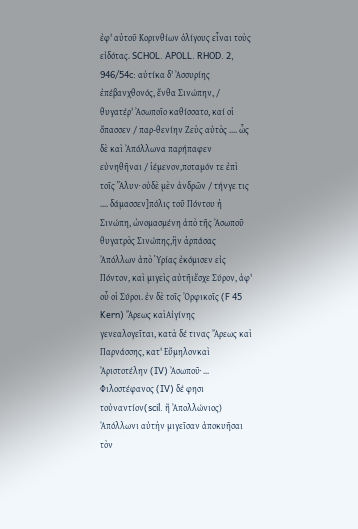ἐφ' αὑτοῦ Κορινθίων ὀλίγους εἶναι τοὺς εἰδότας. SCHOL. APOLL. RHOD. 2, 946/54c: αὐτίκα δ' Ἀσσυρίης ἐπέβανχθονός, ἔνθα Σινώπην, / θυγατέρ' Ἀσωποῖο καθίσσατο, καί οἱ ὄπασσεν / παρ-θενίην Ζεὺς αὐτὸς .... ὧς δὲ καὶ Ἀπόλλωνα παρήπαφεν εὐνηθῆναι / ἱέμενον,ποταμόν τε ἐπὶ τοῖς Ἅλυν· οὐδὲ μὲν ἀνδρῶν / τήνγε τις .... δάμασσεν]πόλις τοῦ Πόντου ἡ Σινώπη, ὠνομασμένη ἀπὸ τῆς Ἀσωποῦ θυγατρὸς Σινώπης,ἣν ἁρπάσας Ἀπόλλων ἀπὸ Ὑρίας ἐκόμισεν εἰς Πόντον, καὶ μιγεὶς αὐτῆιἔσχε Σύρον, ἀφ' οὗ οἱ Σύροι. ἐν δὲ τοῖς Ὀρφικοῖς (F 45 Kern) Ἄρεως καὶΑἰγίνης γενεαλογεῖται, κατὰ δέ τινας Ἄρεως καὶ Παρνάσσης, κατ' Εὔμηλονκαὶ Ἀριστοτέλην (IV) Ἀσωποῦ· ... Φιλοστέφανος (IV) δέ φησι τοὐναντίον(scil. ἢ Ἀπολλώνιος) Ἀπόλλωνι αὐτὴν μιγεῖσαν ἀποκυῆσαι τὸν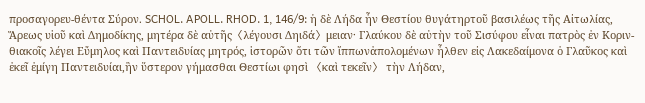προσαγορευ-θέντα Σύρον. SCHOL. APOLL. RHOD. 1, 146/9: ἡ δὲ Λήδα ἦν Θεστίου θυγάτηρτοῦ βασιλέως τῆς Αἰτωλίας, Ἄρεως υἱοῦ καὶ Δημοδίκης, μητέρα δὲ αὐτῆς〈λέγουσι Δηιδά〉μειαν· Γλαύκου δὲ αὐτὴν τοῦ Σισύφου εἶναι πατρὸς ἐν Κοριν-θιακοῖς λέγει Εὔμηλος καὶ Παντειδυίας μητρός, ἱστορῶν ὅτι τῶν ἵππωνἀπολομένων ἦλθεν εἰς Λακεδαίμονα ὁ Γλαῦκος καὶ ἐκεῖ ἐμίγη Παντειδυίαι,ἣν ὕστερον γήμασθαι Θεστίωι φησὶ 〈καὶ τεκεῖν〉 τὴν Λήδαν,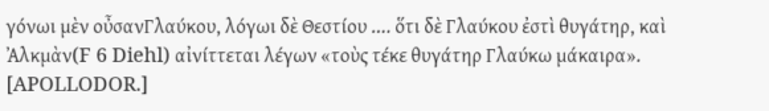γόνωι μὲν οὖσανΓλαύκου, λόγωι δὲ Θεστίου .... ὅτι δὲ Γλαύκου ἐστὶ θυγάτηρ, καὶ Ἀλκμὰν(F 6 Diehl) αἰνίττεται λέγων «τοὺς τέκε θυγάτηρ Γλαύκω μάκαιρα». [APOLLODOR.]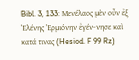Bibl. 3, 133: Μενέλαος μὲν οὖν ἐξ Ἑλένης Ἑρμιόνην ἐγέν-νησε καὶ κατά τινας (Hesiod. F 99 Rz)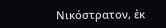Νικόστρατον, ἐκ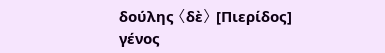δούλης 〈δὲ〉 [Πιερίδος] γένος